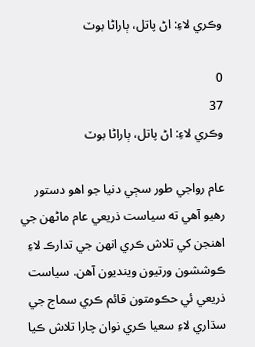وڪري لاءِ: اڻ پاتل، ٻاراڻا بوٽ

0
37
وڪري لاءِ: اڻ پاتل، ٻاراڻا بوٽ

عام رواجي طور سڄي دنيا جو اهو دستور رهيو آهي ته سياست ذريعي عام ماڻهن جي اهنجن کي تلاش ڪري انهن جي تدارڪ لاءِ ڪوششون ورتيون وينديون آهن. سياست ذريعي ئي حڪومتون قائم ڪري سماج جي سڌاري لاءِ سعيا ڪري نوان چارا تلاش ڪيا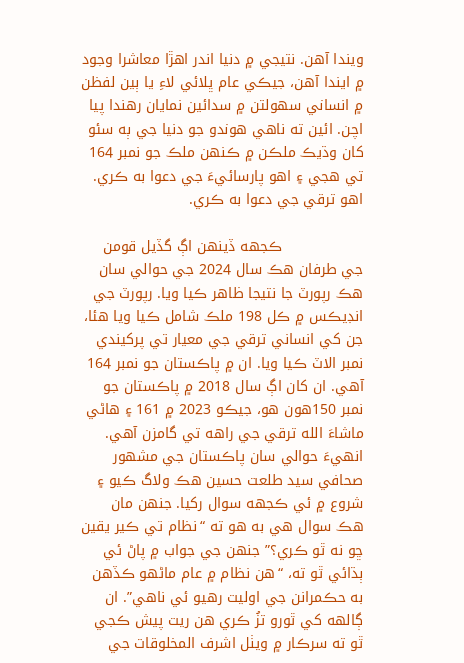ويندا آهن. نتيجي ۾ دنيا اندر اهڙا معاشرا وجود ۾ ايندا آهن، جيڪي عام ڀلائي لاءِ يا ٻين لفظن ۾ انساني سهولتن ۾ سدائين نمايان رهندا پيا اچن. ائين ته ناهي هوندو جو دنيا جي ٻه سئو کان وڌيڪ ملڪن ۾ ڪنهن ملڪ جو نمبر 164 تي هجي ۽ اهو پارسائيءَ جي دعوا به ڪري. اهو ترقي جي دعوا به ڪري.

                 ڪجهه ڏينهن اڳ گڏيل قومن جي طرفان هڪ سال 2024 جي حوالي سان هڪ رپورٽ جا نتيجا ظاهر ڪيا ويا. رپورٽ جي انڊيڪس ۾ ڪل 198 ملڪ شامل ڪيا ويا هئا، جن کي انساني ترقي جي معيار تي پرکيندي نمبر الاٽ ڪيا ويا. ان ۾ پاڪستان جو نمبر 164 آهي. ان کان اڳ سال 2018 ۾ پاڪستان جو نمبر 150هون هو، جيڪو 2023 ۾ 161 ۽ هاڻي ماشاءَ الله ترقي جي راهه تي گامزن آهي. انهيءَ حوالي سان پاڪستان جي مشهور صحافي سيد طلعت حسين هڪ ولاگ ڪيو ۽ شروع ۾ ئي ڪجهه سوال رکيا. جنهن مان هڪ سوال هي به هو ته “نظام تي ڪير يقين ڇو نه ٿو ڪري؟” جنهن جي جواب ۾ پاڻ ئي ٻڌائي ٿو ته، “هن نظام ۾ عام ماڻهو ڪڏهن به حڪمرانن جي اوليت رهيو ئي ناهي”. ان ڳالهه کي ٿورو تزُ ڪري هن ريت پيش ڪجي ٿو ته سرڪار ۾ ويٺل اشرف المخلوقات جي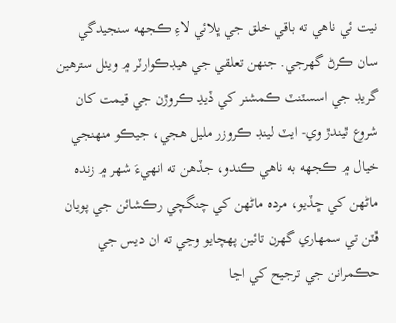نيت ئي ناهي ته باقي خلق جي ڀلائي لاءِ ڪجهه سنجيدگي سان ڪرڻ گهرجي. جنهن تعلقي جي هيڊڪوارٽر ۾ ويٺل سترهين گريڊ جي اسسٽنٽ ڪمشنر کي ڏيڍ ڪروڙن جي قيمت کان شروع ٿيندڙ وي- ايٽ لينڊ ڪروزر مليل هجي، جيڪو منهنجي خيال ۾ ڪجهه به ناهي ڪندو، جڏهن ته انهيءَ شهر ۾ زنده ماڻهن کي ڇڏيو، مرده ماڻهن کي چنگچي رڪشائن جي پويان ڦٽن تي سمهاري گهرن تائين پهچايو وڃي ته ان ديس جي حڪمرانن جي ترجيح کي اڃا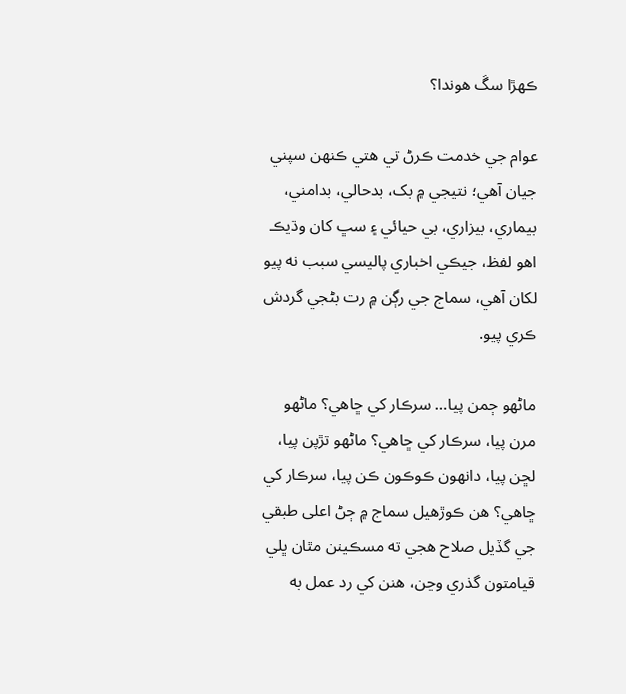ڪهڙا سڱ هوندا؟

عوام جي خدمت ڪرڻ تي هتي ڪنهن سپني جيان آهي؛ نتيجي ۾ بک، بدحالي، بدامني، بيماري، بيزاري، بي حيائي ۽ سڀ کان وڌيڪ اهو لفظ، جيڪي اخباري پاليسي سبب نه پيو لکان آهي، سماج جي رڳن ۾ رت بڻجي گردش ڪري پيو.

ماڻهو ڄمن پيا… سرڪار کي ڇاهي؟ ماڻهو مرن پيا، سرڪار کي ڇاهي؟ ماڻهو تڙپن پيا، لڇن پيا، دانهون ڪوڪون ڪن پيا، سرڪار کي ڇاهي؟ هن ڪوڙهيل سماج ۾ ڄڻ اعلى طبقي جي گڏيل صلاح هجي ته مسڪينن مٿان ڀلي قيامتون گذري وڃن، هنن کي رد عمل به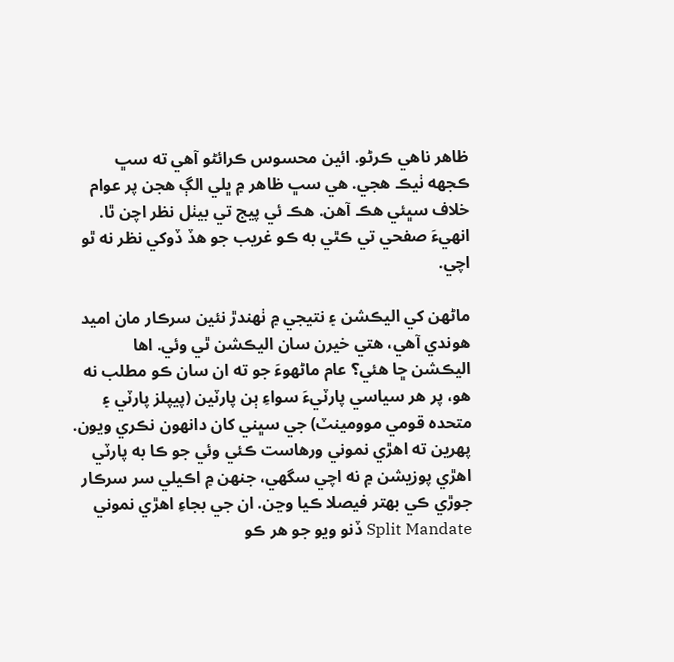ظاهر ناهي ڪرڻو. ائين محسوس ڪرائڻو آهي ته سڀ ڪجهه ٺيڪ هجي. هي سڀ ظاهر ۾ ڀلي الڳ هجن پر عوام خلاف سڀئي هڪ آهن. هڪ ئي پيج تي بيٺل نظر اچن ٿا. انهيءَ صفحي تي ڪٿي به ڪو غريب جو هڏ ڏوکي نظر نه ٿو اچي.

ماڻهن کي اليڪشن ۽ نتيجي ۾ ٺهندڙ نئين سرڪار مان اميد هوندي آهي، هتي خيرن سان اليڪشن ٿي وئي. اها اليڪشن ڇا هئي؟ عام ماڻهوءَ جو ته ان سان ڪو مطلب نه هو، پر هر سياسي پارٽيءَ سواءِ ٻن پارٽين (پيپلز پارٽي ۽ متحده قومي موومينٽ) جي سڀني کان دانهون نڪري ويون. پهرين ته اهڙي نموني ورهاست ڪئي وئي جو ڪا به پارٽي اهڙي پوزيشن ۾ نه اچي سگهي، جنهن ۾ اڪيلي سر سرڪار جوڙي ڪي بهتر فيصلا ڪيا وڃن. ان جي بجاءِ اهڙي نموني Split Mandate ڏنو ويو جو هر ڪو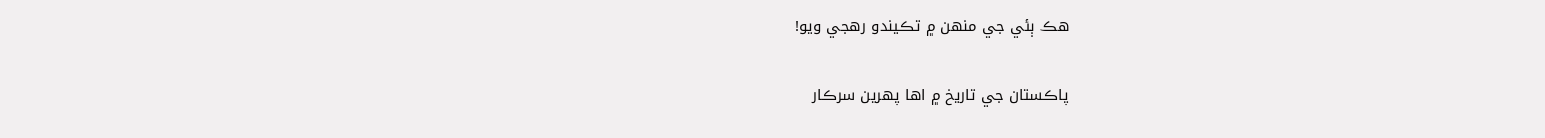هڪ ٻئي جي منهن ۾ تڪيندو رهجي ويو!

پاڪستان جي تاريخ ۾ اها پهرين سرڪار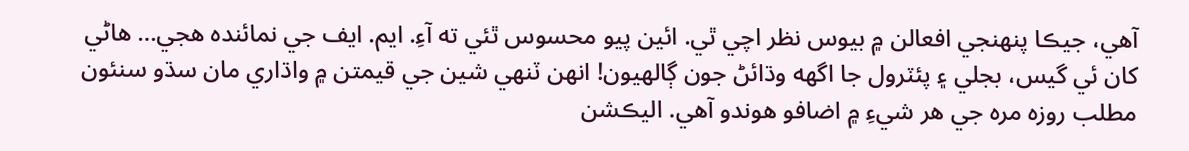آهي، جيڪا پنهنجي افعالن ۾ بيوس نظر اچي ٿي. ائين پيو محسوس ٿئي ته آءِ. ايم. ايف جي نمائنده هجي… هاڻي کان ئي گيس، بجلي ۽ پئٽرول جا اگهه وڌائڻ جون ڳالهيون! انهن ٽنهي شين جي قيمتن ۾ واڌاري مان سڌو سنئون مطلب روزه مره جي هر شيءِ ۾ اضافو هوندو آهي. اليڪشن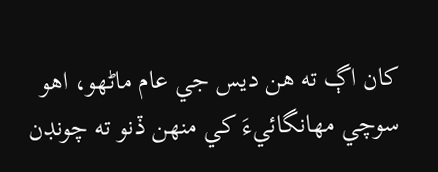کان اڳ ته هن ديس جي عام ماڻهو، اهو سوچي مهانگائيءَ کي منهن ڏنو ته چونڊن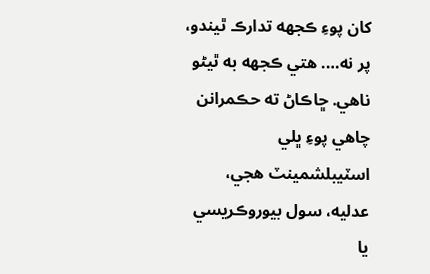کان پوءِ ڪجهه تدارڪ ٿيندو، پر نه…. هتي ڪجهه به ٿيڻو ناهي. ڇاڪاڻ ته حڪمرانن چاهي پوءِ ڀلي اسٽيبلشمينٽ هجي، عدليه، سول بيوروڪريسي يا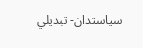سياستدان- تبديلي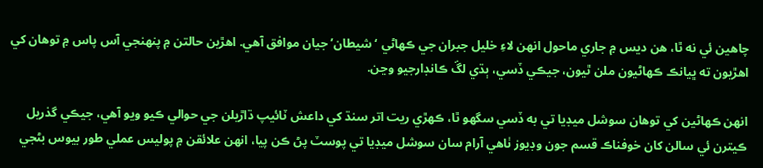چاهين ئي نه ٿا، هن ديس ۾ جاري ماحول انهن لاءِ خليل جبران جي ڪهاڻي ‘شيطان’ جيان موافق آهي. اهڙين حالتن ۾ پنهنجي آس پاس ۾ توهان کي اهڙيون ته ڀيانڪ ڪهاڻيون ملن ٿيون، جيڪي ڏسي، ٻڌي لڱ ڪانڊارجيو وڃن.

انهن ڪهاڻين کي توهان سوشل ميڊيا تي به ڏسي سگهو ٿا، ڪهڙي ريت اتر سنڌ کي داعش ٽائيپ ڌاڙيلن جي حوالي ڪيو ويو آهي، جيڪي گذريل ڪيترن ئي سالن کان خوفناڪ قسم جون وڊيوز ٺاهي آرام سان سوشل ميڊيا تي پوسٽ پڻ ڪن پيا، انهن علائقن ۾ پوليس عملي طور بيوس بڻجي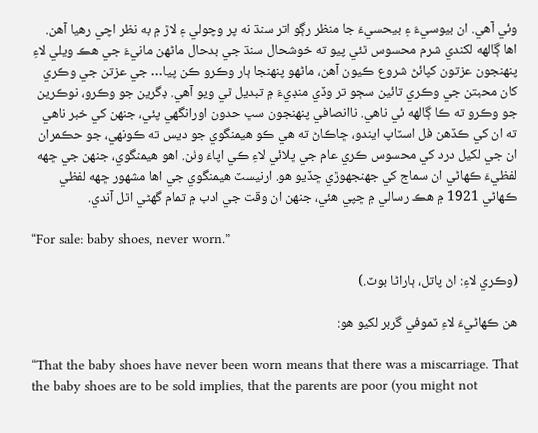وئي آهي. ان بيوسيءَ ۽ بيحسيءَ جا منظر رڳو اتر سنڌ نه پر وچولي ۽ لاڙ ۾ به نظر اچي رهيا آهن. اها ڳالهه لکندي شرم محسوس ٿئي پيو ته خوشحال سنڌ جي بدحال ماڻهن مانيءَ جي هڪ ويلي لاءِ پنهنجون عزتون کپائڻ شروع ڪيون آهن، ماڻهو پنهنجا ٻار وڪرو ڪن پيا… جي عزتن جي وڪري کان محبتن جي وڪري تائين سڄو تر وڏي منڊيءَ ۾ تبديل ٿي ويو آهي. ڊگرين جو وڪرو، نوڪرين جو وڪرو ته ڪا ڳالهه ئي ناهي. ناانصافي پنهنجون سڀ حدون اورانگهي پئي، جنهن کي خبر ناهي ته ان کي ڪڏهن فل اسٽاپ ايندو، ڇاڪاڻ ته هي ڪو هيمنگوي جو ديس ته ڪونهي، جو حڪمران ان جي لکيل درد کي محسوس ڪري عام جي ڀلائي لاءِ ڪي اپاءَ وٺن. اهو هيمنگوي، جنهن جي ڇهه لفظيءَ ڪهاڻي ان سماج کي جهنجهوڙي ڇڏيو هو. ارنيسٽ هيمنگوي جي اها مشهور ڇهه لفظي ڪهاڻي 1921 ۾ هڪ رسالي ۾ ڇپي هئي، جنهن ان وقت جي ادب ۾ تمام گهڻي اٿل آندي.

“For sale: baby shoes, never worn.”

(وڪري لاءِ: اڻ پاتل، ٻاراڻا بوٽ.)

هن ڪهاڻيءَ لاءِ ٽموفي گربر لکيو هو:

“That the baby shoes have never been worn means that there was a miscarriage. That the baby shoes are to be sold implies, that the parents are poor (you might not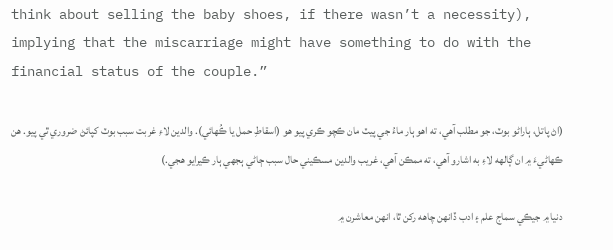think about selling the baby shoes, if there wasn’t a necessity), implying that the miscarriage might have something to do with the financial status of the couple.”

(اڻ پاتل، ٻاراڻو بوٽ، جو مطلب آهي، ته اهو ٻار ماءُ جي پيٽ مان ڪچو ڪري پيو هو (اسقاطِ حمل يا ڪُهائي). والدين لاءِ غربت سبب بوٽ کپائڻ ضروري ٿي پيو. هن ڪهاڻيءَ ۾ ان ڳالهه لاءِ به اشارو آهي، ته ممڪن آهي، غريب والدين مسڪيني حال سبب ڄاڻي ٻجهي ٻار ڪيرايو هجي.)

دنيا ۾ جيڪي سماج علم ۽ ادب ڏانهن چاهه رکن ٿا، انهن معاشرن ۾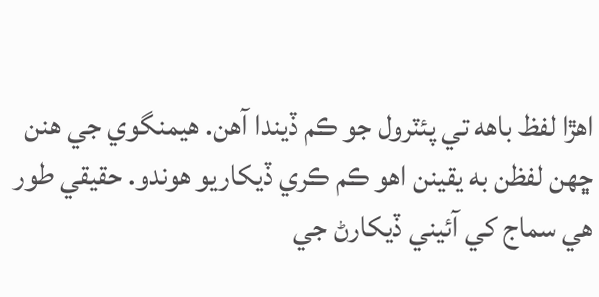اهڙا لفظ باهه تي پئٽرول جو ڪم ڏيندا آهن. هيمنگوي جي هنن ڇهن لفظن به يقينن اهو ڪم ڪري ڏيکاريو هوندو. حقيقي طور هي سماج کي آئيني ڏيکارڻ جي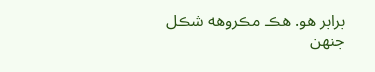برابر هو. هڪ مڪروهه شڪل جنهن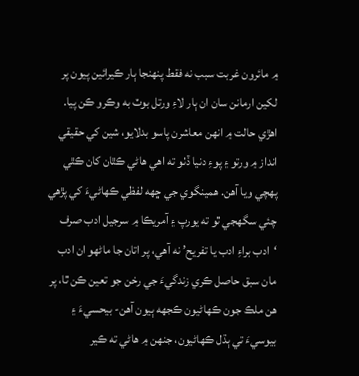۾ مائرون غربت سبب نه فقط پنهنجا ٻار ڪيرائين پيون پر لکين ارمانن سان ان ٻار لاءِ ورتل بوٽ به وڪرو ڪن پيا. اهڙي حالت ۾ انهن معاشرن پاسو بدلايو، شين کي حقيقي انداز ۾ ورتو ۽ پوءِ دنيا ڏٺو ته اهي هاڻي ڪٿان کان ڪٿي پهچي ويا آهن. همينگوي جي ڇهه لفظي ڪهاڻيءَ کي پڙهي چئي سگهجي ٿو ته يورپ ۽ آمريڪا ۾ سرجيل ادب صرف ‘ادب براءِ ادب يا تفريح’ نه آهي، پر اتان جا ماڻهو ان ادب مان سبق حاصل ڪري زندگيءَ جي رخن جو تعين ڪن ٿا، پر هن ملڪ جون ڪهاڻيون ڪجهه ٻيون آهن- بيحسيءَ ۽ بيوسيءَ تي ٻڌل ڪهاڻيون، جنهن ۾ هاڻي ته ڪير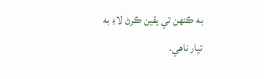به ڪنهن تي يقين ڪرڻ لاءِ به تيار ناهي.